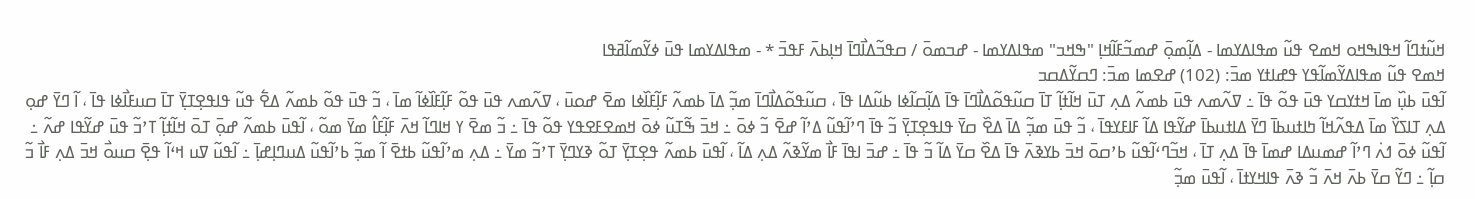ߞߎ߬ߙߣߊ߬ ߞߟߊߒߞߋ ߞߘߐ ߟߎ߬ ߘߟߊߡߌߘߊ - ߡߊ߲߬ߘߋ߲߫ ߝߘߏ߬ߓߊ߬ߞߊ߲ "ߒߞߏ" ߘߟߊߡߌߘߊ - ߝߏߘߋ߫ / ߛߟߏ߬ߡߊ߯ߣߊ߫ ߞߊ߲ߕߍ߫ ߓߟߏ߫ * - ߘߟߊߡߌߘߊ ߟߎ߫ ߦߌ߬ߘߊ߬ߥߟߊ
ߞߘߐ ߟߎ߬ ߘߟߊߡߌ߬ߘߊ߬ߟߌ ߟߝߊߙߌ ߘߏ߫: (102) ߝߐߘߊ ߘߏ߫: ߣߛߌ߬ߡߛߏ
ߊ߬ߟߎ߫ ߕߎ߲߰ ߘߊ߫ ߞߙߌߛߌ ߟߎ߫ ߟߋ߬ ߟߊ߫ ߸ ߜߍ߬ߘߍ ߟߎ߫ ߕߘߍ߬ ߡߍ߲ ߠߎ߫ ߞߊ߬ߙߊ߲߬ ߠߊ߫ ߛߎ߬ߟߋ߬ߡߊ߯ߣߊ߫ ߟߊ߫ ߡߊ߲߬ߛߊ߬ߦߊ ߕߎ߬ߡߊ ߟߊ߫ ، ߛߎ߬ߟߋ߬ߡߊ߯ߣߊ߫ ߘߏ߲߬ ߡߊ߫ ߕߘߍ߬ ߓߊ߲߬ߓߊ߰ߦߊ ߘߐ߫ ߝߋߎ߫ ، ߜߍ߬ߘߍ ߟߎ߫ ߟߋ߬ ߓߊ߲߬ߓߊ߰ߦߊ߬ ߘߊ߫ ، ߏ߬ ߟߎ߫ ߟߋ߬ ߕߘߍ߬ ߡߐ߱ ߟߎ߬ ߟߊߟߐ߲ߠߌ߲߫ ߠߊ߫ ߛߎߓߊ߯ߦߊ ߟߊ߫ ، ߊ߬ ߣߌ߫ ߝߋ߲ ߡߍ߲ ߠߊߖߌ߰ ߘߊ߫ ߡߟߍ߬ߞߊ߬ ߤߊߙߎߕߊ߫ ߣߌ߫ ߡߊߙߎߕߊ߫ ߝߌ߬ߟߊ ߡߊ߬ ߓߊߓߌߟߊ߫ ، ߏ߬ ߟߎ߫ ߘߏ߲߬ ߡߊ߫ ߡߐ߰ ߛߌ߫ ߟߊߟߐ߲ߠߌ߲߫ ߏ߬ ߟߊ߫ ߣߴߊ߬ߟߎ߬ ߡߴߊ߬ ߝߐ߫ ߏ߬ ߦߋ߫ ߸ ߞߏ߫ ߒ߬ߠߎ߬ ߦߋ߫ ߞߘߐߓߐߟߌ ߟߋ߬ ߟߊ߫ ߸ ߏ߬ ߘߐ߫ ߌ ߞߊߣߊ߬ ߞߍ߫ ߓߊ߲߬ߓߊ߮ ߘߌ߫ ߘߋ߬ ، ߊ߬ߟߎ߫ ߕߘߍ߬ ߝߋ߲߫ ߠߋ߫ ߞߊ߬ߙߊ߲߬ ߠߴߏ߬ ߟߎ߫ ߝߌ߬ߟߊ ߝߍ߬ ߸ ߊ߬ߟߎ߬ ߦߋ߫ ߗߍ߭ ߣߴߊ߬ ߝߘߎߡߊ ߝߘߊ߫ ߟߊ߫ ߡߍ߲ ߠߊ߫ ، ߞߏ߬ߣߵߊ߬ߟߎ߬ ߕߴߛߋ߫ ߞߏ߫ ߕߌߢߍ߫ ߟߊ߫ ߡߐ߰ ߛߌ߫ ߡߊ߬ ߏ߬ ߟߊ߫ ߸ ߝߏ߫ ߊߟߊ߫ ߓߊ߯ ߘߌ߬ߢߍ߬ ߡߍ߲ ߡߊ߬ ، ߊ߬ߟߎ߫ ߕߘߍ߬ ߟߐ߲ߠߌ߲߫ ߠߋ߬ ߢߌߣߌ߲߫ ߠߴߏ߬ ߘߌ߫ ߸ ߡߍ߲ ߘߴߊ߬ߟߎ߬ ߕߙߐ߫ ߊ߬ ߘߏ߲߬ ߕߴߊ߬ߟߎ߬ ߡߎߣߊ߲ߝߊ߲߫ ߸ ߊ߬ߟߎ߬ ߜߎ ߞߵߊ߬ ߟߐ߲߫ ߛߎߋ߯ ߞߏ߫ ߡߍ߲ ߓߊ߯ ߏ߬ ߛߊ߲߬ ߸ ߣߌ߬ ߛߌ߫ ߕߍ߫ ߞߍ߫ ߏ߬ ߢߍ߫ ߟߊߞߌߙߊ߫ ، ߊ߬ߟߎ߫ ߘߏ߲߬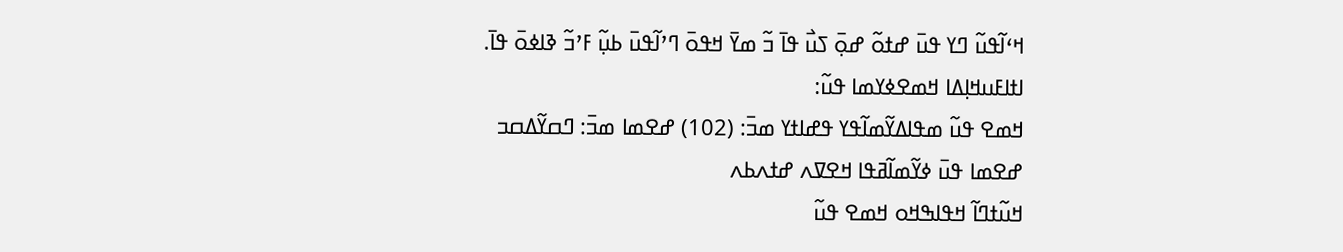ߞߵߊ߬ߟߎ߬ ߣߌ ߟߎ߫ ߝߙߋ߬ ߝߋ߲߫ ߖߎ߯ ߟߊ߫ ߏ߬ ߘߌ߫ ߞߟߋ߫ ߣߴߊ߬ߟߎ߫ ߕߎ߲߬ ߓߴߏ߬ ߢߊߦߋ߫ ߟߊ߫.
ߊߙߊߓߎߞߊ߲ߡߊ ߞߘߐߦߌߘߊ ߟߎ߬:
ߞߘߐ ߟߎ߬ ߘߟߊߡߌ߬ߘߊ߬ߟߌ ߟߝߊߙߌ ߘߏ߫: (102) ߝߐߘߊ ߘߏ߫: ߣߛߌ߬ߡߛߏ
ߝߐߘߊ ߟߎ߫ ߦߌ߬ߘߊ߬ߥߟߊ ߞߐߜߍ ߝߙߍߕߍ
ߞߎ߬ߙߣߊ߬ ߞߟߊߒߞߋ ߞߘߐ ߟߎ߬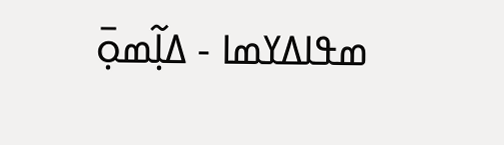ߘߟߊߡߌߘߊ - ߡߊ߲߬ߘߋ߲߫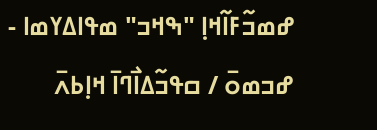ߝߘߏ߬ߓߊ߬ߞߊ߲ "ߒߞߏ" ߘߟߊߡߌߘߊ - ߝߏߘߋ߫ / ߛߟߏ߬ߡߊ߯ߣߊ߫ ߞߊ߲ߕߍ߫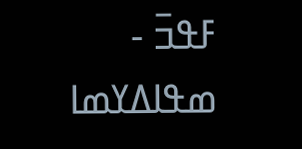ߓߟߏ߫ - ߘߟߊߡߌߘߊ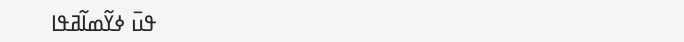ߟߎ߫ ߦߌ߬ߘߊ߬ߥߟߊ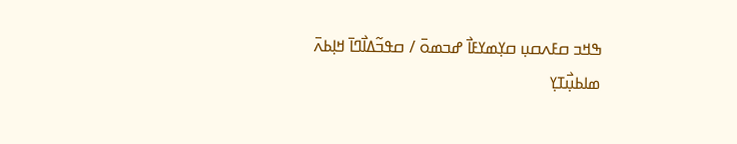ߒߞߏ ߛߓߍߛߎ߲ ߛߌ߲ߘߌߓߊ߯ ߝߏߘߋ߫ / ߛߟߏ߬ߡߊ߯ߣߊ߫ ߞߊ߲ߕߍ߫
ߘߊߕߎ߲߯ߠߌ߲